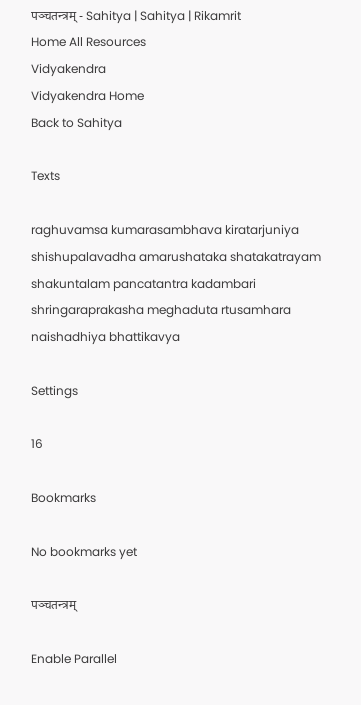पञ्चतन्त्रम् - Sahitya | Sahitya | Rikamrit
Home All Resources
Vidyakendra
Vidyakendra Home
Back to Sahitya

Texts

raghuvamsa kumarasambhava kiratarjuniya shishupalavadha amarushataka shatakatrayam shakuntalam pancatantra kadambari shringaraprakasha meghaduta rtusamhara naishadhiya bhattikavya

Settings

16

Bookmarks

No bookmarks yet

पञ्चतन्त्रम्

Enable Parallel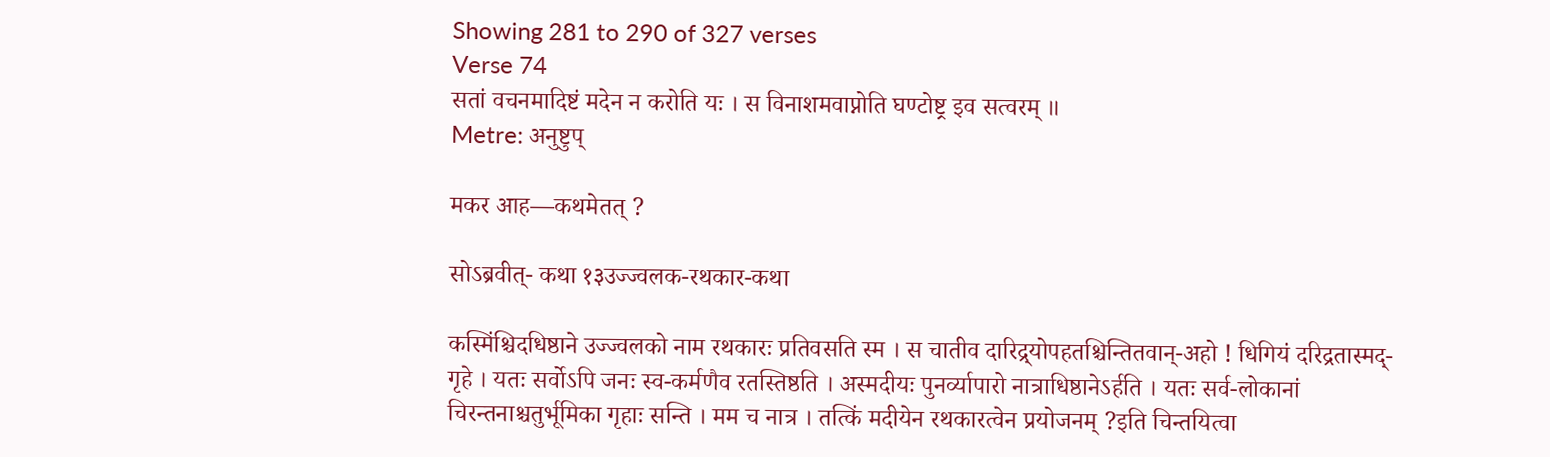Showing 281 to 290 of 327 verses
Verse 74
सतां वचनमादिष्टं मदेन न करोति यः । स विनाशमवाप्नोति घण्टोष्ट्र इव सत्वरम् ॥
Metre: अनुष्टुप्

मकर आह—कथमेतत् ?

सोऽब्रवीत्- कथा १३उज्ज्वलक-रथकार-कथा

कस्मिंश्चिदधिष्ठाने उज्ज्वलको नाम रथकारः प्रतिवसति स्म । स चातीव दारिद्र्योपहतश्चिन्तितवान्-अहो ! धिगियं दरिद्रतास्मद्-गृहे । यतः सर्वोऽपि जनः स्व-कर्मणैव रतस्तिष्ठति । अस्मदीयः पुनर्व्यापारो नात्राधिष्ठानेऽर्हति । यतः सर्व-लोकानां चिरन्तनाश्चतुर्भूमिका गृहाः सन्ति । मम च नात्र । तत्किं मदीयेन रथकारत्वेन प्रयोजनम् ?इति चिन्तयित्वा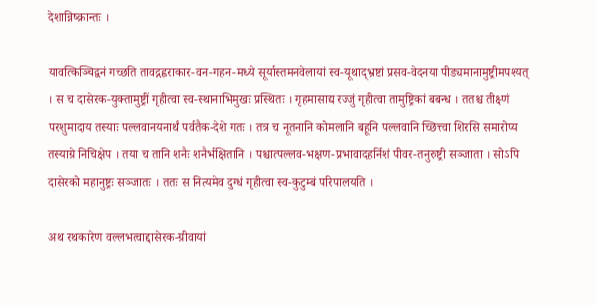देशान्निष्क्रान्तः ।

यावत्किञ्चिद्वनं गच्छति तावद्गह्वराकार-वन-गहन-मध्ये सूर्यास्तमनवेलायां स्व-यूथाद्भ्रष्टां प्रसव-वेदनया पीड्यमानामुष्ट्रीमपश्यत् । स च दासेरक-युक्तामुष्ट्रीं गृहीत्वा स्व-स्थानाभिमुखः प्रस्थितः । गृहमासाद्य रज्जुं गृहीत्वा तामुष्ट्रिकां बबन्ध । ततश्च तीक्ष्णं परशुमादाय तस्याः पल्लवानयनार्थं पर्वतैक-देशे गतः । तत्र च नूतनानि कोमलानि बहूनि पल्लवानि च्छित्त्वा शिरसि समारोप्य तस्याग्रे निचिक्षेप । तया च तानि शनैः शनैर्भक्षितानि । पश्चात्पल्लव-भक्षण-प्रभावादहर्निशं पीवर-तनुरुष्ट्री सञ्जाता । सोऽपि दासेरको महानुष्ट्रः सञ्जातः । ततः स नित्यमेव दुग्धं गृहीत्वा स्व-कुटुम्बं परिपालयति ।

अथ रथकारेण वल्लभत्वाद्दासेरक-ग्रीवायां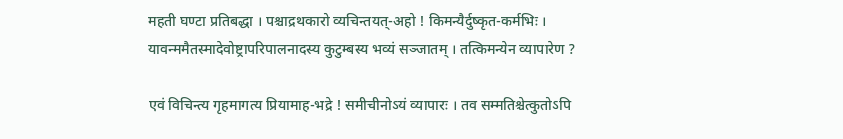महती घण्टा प्रतिबद्धा । पश्चाद्रथकारो व्यचिन्तयत्-अहो ! किमन्यैर्दुष्कृत-कर्मभिः । यावन्ममैतस्मादेवोष्ट्रापरिपालनादस्य कुटुम्बस्य भव्यं सञ्जातम् । तत्किमन्येन व्यापारेण ?

एवं विचिन्त्य गृहमागत्य प्रियामाह-भद्रे ! समीचीनोऽयं व्यापारः । तव सम्मतिश्चेत्कुतोऽपि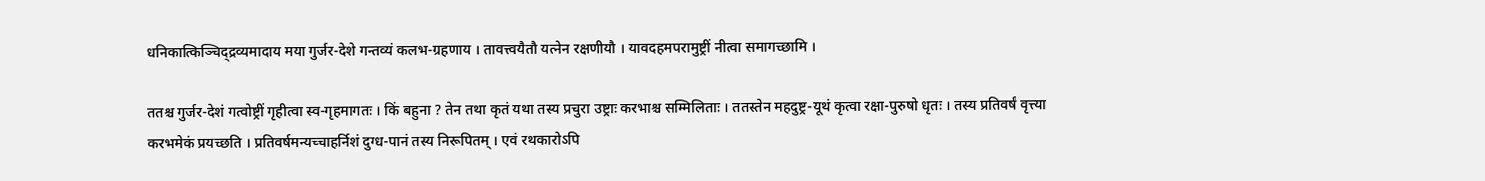धनिकात्किञ्चिद्द्रव्यमादाय मया गुर्जर-देशे गन्तव्यं कलभ-ग्रहणाय । तावत्त्वयैतौ यत्नेन रक्षणीयौ । यावदहमपरामुष्ट्रीं नीत्वा समागच्छामि ।

ततश्च गुर्जर-देशं गत्वोष्ट्रीं गृहीत्वा स्व-गृहमागतः । किं बहुना ? तेन तथा कृतं यथा तस्य प्रचुरा उष्ट्राः करभाश्च सम्मिलिताः । ततस्तेन महदुष्ट्र-यूथं कृत्वा रक्षा-पुरुषो धृतः । तस्य प्रतिवर्षं वृत्त्या करभमेकं प्रयच्छति । प्रतिवर्षमन्यच्चाहर्निशं दुग्ध-पानं तस्य निरूपितम् । एवं रथकारोऽपि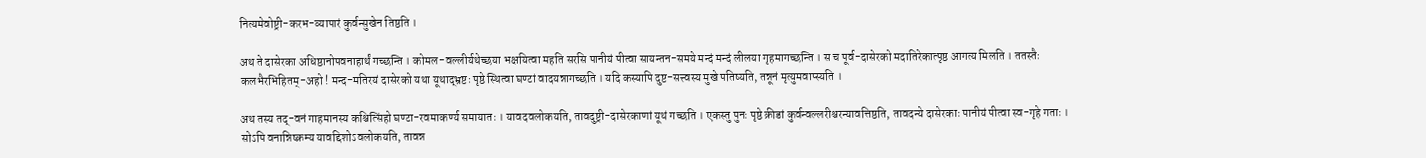नित्यमेवोष्ट्री-करभ-व्यापारं कुर्वन्सुखेन तिष्ठति ।

अथ ते दासेरका अधिष्ठानोपवनाहार्थं गच्छन्ति । कोमल-वल्लीर्यथेच्छया भक्षयित्वा महति सरसि पानीयं पीत्वा सायन्तन-समये मन्दं मन्दं लीलया गृहमागच्छन्ति । स च पूर्व-दासेरको मदातिरेकात्पृष्ठ आगत्य मिलति । ततस्तैः कलभैरभिहितम्-अहो ! मन्द-मतिरयं दासेरको यथा यूथाद्भ्रष्टः पृष्ठे स्थित्वा घण्टां वादयन्नागच्छति । यदि कस्यापि दुष्ट-सत्त्वस्य मुखे पतिष्यति, तन्नूनं मृत्युमवाप्स्यति ।

अथ तस्य तद्-वनं गाहमानस्य कश्चित्सिंहो घण्टा-रवमाकर्ण्य समायातः । यावदवलोकयति, तावदुष्ट्री-दासेरकाणां यूथं गच्छति । एकस्तु पुनः पृष्ठे क्रीडां कुर्वन्वल्लरीश्चरन्यावत्तिष्ठति, तावदन्ये दासेरकाः पानीयं पीत्वा स्व-गृहे गताः । सोऽपि वनान्निष्क्रम्य यावद्दिशोऽवलोकयति, तावन्न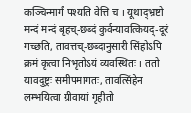कञ्चिन्मार्गं पश्यति वेत्ति च । यूथाद्भ्रष्टो मन्दं मन्दं बृहच्-छब्दं कुर्वन्यावत्कियद्-दूरं गच्छति, तावत्तच्-छब्दानुसारी सिंहोऽपि क्रमं कृत्वा निभृतोऽयं व्यवस्थितः । ततो यावदुष्ट्रः समीपमागतः, तावत्सिंहेन लम्भयित्वा ग्रीवायां गृहीतो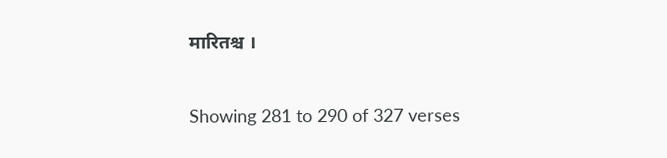मारितश्च ।

Showing 281 to 290 of 327 verses